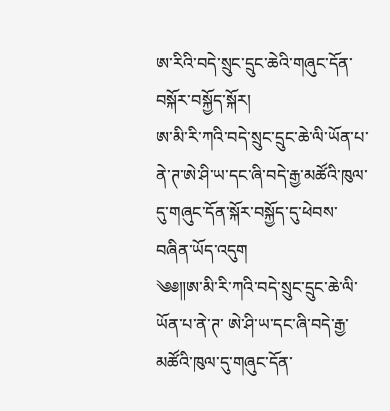ཨ་རིའི་བདེ་སྲུང་དྲུང་ཆེའི་གཞུང་དོན་བསྐོར་བསྐྱོད་སྐོར།
ཨ་མི་རི་ཀའི་བདེ་སྲུང་དྲུང་ཆེ་ལི་ཡོན་པ་ནེ་ཊ་ཨེ་ཤི་ཡ་དང་ཞི་བདེ་རྒྱ་མཚོའི་ཁུལ་དུ་གཞུང་དོན་སྐོར་བསྐྱོད་དུ་ཕེབས་བཞིན་ཡོད་འདུག
༄༅༎ཨ་མི་རི་ཀའི་བདེ་སྲུང་དྲུང་ཆེ་ལི་ཡོན་པ་ནེ་ཊ་ ཨེ་ཤི་ཡ་དང་ཞི་བདེ་རྒྱ་མཚོའི་ཁུལ་དུ་གཞུང་དོན་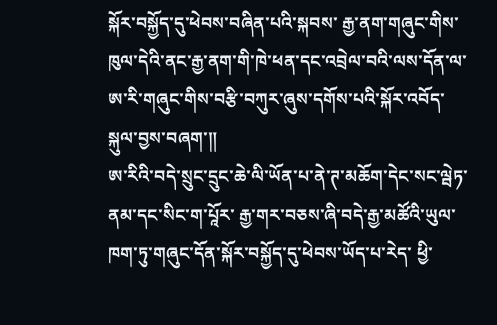སྐོར་བསྐྱོད་དུ་ཕེབས་བཞིན་པའི་སྐབས་ རྒྱ་ནག་གཞུང་གིས་ ཁུལ་དེའི་ནང་རྒྱ་ནག་གི་ཁེ་ཕན་དང་འབྲེལ་བའི་ལས་དོན་ལ་ཨ་རི་གཞུང་གིས་བརྩི་བཀུར་ཞུས་དགོས་པའི་སྐོར་འབོད་སྐུལ་བྱས་བཞག་༎
ཨ་རིའི་བདེ་སྲུང་དྲུང་ཆེ་ལི་ཡོན་པ་ནེ་ཊ་མཆོག་དེང་སང་ལྦེཏ་ནམ་དང་སིང་ག་པཱོར་ རྒྱ་གར་བཅས་ཞི་བདེ་རྒྱ་མཚོའི་ཡུལ་ཁག་ཏུ་གཞུང་དོན་སྐོར་བསྐྱོད་དུ་ཕེབས་ཡོད་པ་རེད་ ཕྱི་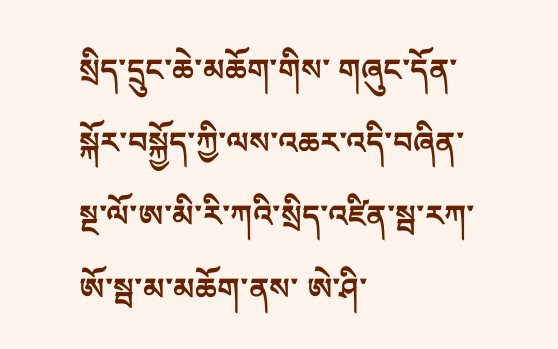སྲིད་དྲུང་ཆེ་མཆོག་གིས་ གཞུང་དོན་སྐོར་བསྐྱོད་ཀྱི་ལས་འཆར་འདི་བཞིན་ སྔ་ལོ་ཨ་མི་རི་ཀའི་སྲིད་འཛིན་སྦ་རཀ་ཨོ་སྦ་མ་མཆོག་ནས་ ཨེ་ཤི་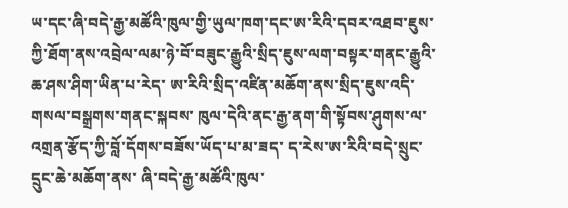ཡ་དང་ཞི་བདེ་རྒྱ་མཚོའི་ཁུལ་གྱི་ཡུལ་ཁག་དང་ཨ་རིའི་དབར་འཐབ་ཇུས་ཀྱི་ཐོག་ནས་འབྲེལ་ལམ་ཉེ་བོ་བཟུང་རྒྱུའི་སྲིད་ཇུས་ལག་བསྟར་གནང་རྒྱུའི་ཆ་ཤས་ཤིག་ཡིན་པ་རེད་ ཨ་རིའི་སྲིད་འཛིན་མཆོག་ནས་སྲིད་ཇུས་འདི་གསལ་བསྒྲགས་གནང་སྐབས་ ཁུལ་དེའི་ནང་རྒྱ་ནག་གི་སྟོབས་ཤུགས་ལ་འགྲན་རྩོད་ཀྱི་བློ་དོགས་བཟོས་ཡོད་པ་མ་ཟད་ ད་རེས་ཨ་རིའི་བདེ་སྲུང་དྲུང་ཆེ་མཆོག་ནས་ ཞི་བདེ་རྒྱ་མཚོའི་ཁུལ་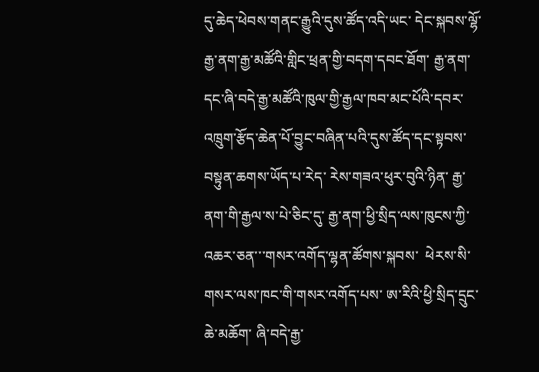དུ་ཆེད་ཕེབས་གནང་རྒྱུའི་དུས་ཚོད་འདི་ཡང་ དེང་སྐབས་ལྷོ་རྒྱ་ནག་རྒྱ་མཚོའི་གླིང་ཕྲན་གྱི་བདག་དབང་ཐོག་ རྒྱ་ནག་དང་ཞི་བདེ་རྒྱ་མཚོའི་ཁུལ་གྱི་རྒྱལ་ཁབ་མང་པོའི་དབར་འཁྲུག་རྩོད་ཆེན་པོ་བྱུང་བཞིན་པའི་དུས་ཚོད་དང་སྟབས་བསྟུན་ཆགས་ཡོད་པ་རེད་ རེས་གཟའ་ཕུར་བུའི་ཉིན་ རྒྱ་ནག་གི་རྒྱལ་ས་པེ་ཅིང་དུ་ རྒྱ་ནག་ཕྱི་སྲིད་ལས་ཁུངས་ཀྱི་འཆར་ཅན་་་གསར་འགོད་ལྷན་ཚོགས་སྐབས་  ཕེརས་སི་གསར་ལས་ཁང་གི་གསར་འགོད་པས་ ཨ་རིའི་ཕྱི་སྲིད་དྲུང་ཆེ་མཆོག་ ཞི་བདེ་རྒྱ་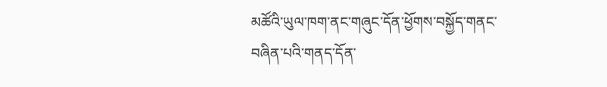མཚོའི་ཡུལ་ཁག་ནང་གཞུང་དོན་ཕྱོགས་བསྐྱོད་གནང་བཞིན་པའི་གནད་དོན་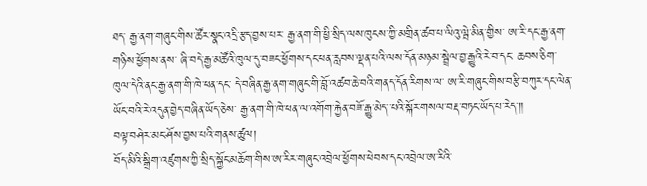ཐད་ རྒྱ་ནག་གཞུང་གིས་ཚོར་སྣང་འདྲི་རྩད་བྱས་པར་ རྒྱ་ནག་གི་ཕྱི་སྲིད་ལས་ཁུངས་ཀྱི་མགྲིན་ཚབ་པ་ལིའུ་ལྦེ་མིན་གྱིས་ ཨ་རི་དང་རྒྱ་ནག་གཉིས་ཕྱོགས་ནས་ ཞི་བདེ་རྒྱ་མཚོའི་ཁུལ་དུ་བཟང་ཕྱོགས་དང་ཕན་རླབས་ལྡན་པའི་ལས་དོན་མཉམ་སྦྲེལ་བྱ་རྒྱུའི་རེ་བ་དང་ ཆབས་ཅིག་ ཁུལ་དེའི་ནང་རྒྱ་ནག་གི་ཁེ་ཕན་དང་ དེ་བཞིན་རྒྱ་ནག་གཞུང་གི་བློ་འཚབ་ཆེ་བའི་གནད་དོན་རིགས་ལ་ ཨ་རི་གཞུང་གིས་བརྩི་བཀུར་དང་ལེན་ཡོང་བའི་རེ་འདུན་བྱེད་བཞིན་ཡོད་ཅེས་ རྒྱ་ནག་གི་ཁེ་ཕན་ལ་འགོག་རྐྱེན་བཟོ་རྒྱུ་མེད་་པའི་སྐོར་གསལ་བརྡ་བཏང་ཡོད་པ་རེད་༎
བལྟ་བཤེར་མང་ཤོས་བྱས་པའི་གནས་ཚུལ།
བོད་མིའི་སྒྲིག་འཛུགས་ཀྱི་སྲིད་སྐྱོང་མཆོག་གིས་ཨ་རིར་གཞུང་འབྲེལ་ཕྱོགས་ཕེབས་དང་འབྲེལ་ཨ་རིའི་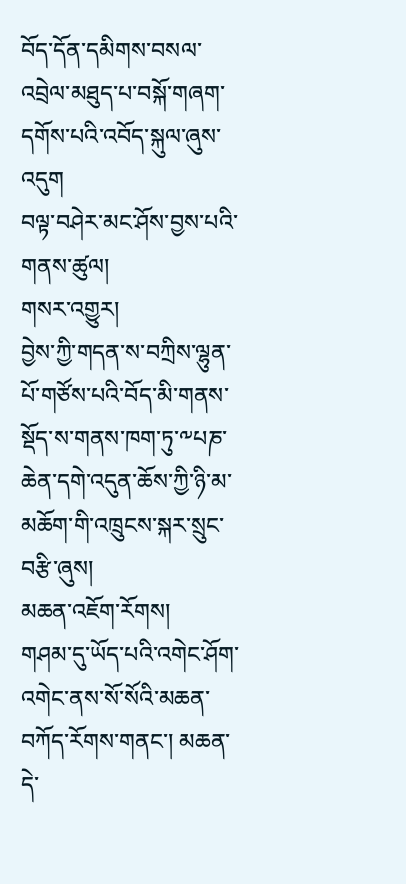བོད་དོན་དམིགས་བསལ་འབྲེལ་མཐུད་པ་བསྐོ་གཞག་དགོས་པའི་འབོད་སྐུལ་ཞུས་འདུག
བལྟ་བཤེར་མང་ཤོས་བྱས་པའི་གནས་ཚུལ།
གསར་འགྱུར།
བྱེས་ཀྱི་གདན་ས་བཀྲིས་ལྷུན་པོ་གཙོས་པའི་བོད་མི་གནས་སྡོད་ས་གནས་ཁག་ཏུ་༸པཎ་ཆེན་དགེ་འདུན་ཆོས་ཀྱི་ཉི་མ་མཆོག་གི་འཁྲུངས་སྐར་སྲུང་བརྩི་ཞུས།
མཆན་འཇོག་རོགས།
གཤམ་དུ་ཡོད་པའི་འགེང་ཤོག་འགེང་ནས་སོ་སོའི་མཆན་བཀོད་རོགས་གནང་། མཆན་དེ་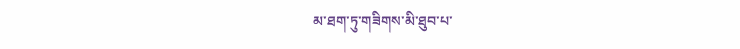མ་ཐག་ཏུ་གཟིགས་མི་ཐུབ་པ་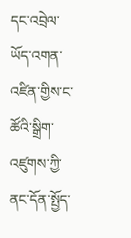དང་འབྲེལ་ཡོད་འགན་འཛིན་གྱིས་ང་ཚོའི་སྒྲིག་འཛུགས་ཀྱི་ནང་དོན་སྤྱོད་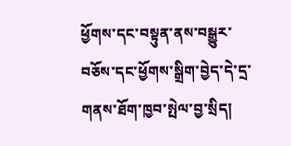ཕྱོགས་དང་བསྟུན་ནས་བསྒྱུར་བཅོས་དང་ཕྱོགས་སྒྲིག་བྱེད་དེ་དྲ་གནས་ཐོག་ཁྱབ་སྤེལ་བྱ་སྲིད།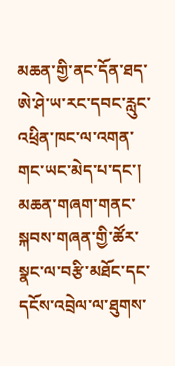མཆན་གྱི་ནང་དོན་ཐད་ཨེ་ཤེ་ཡ་རང་དབང་རླུང་འཕྲིན་ཁང་ལ་འགན་གང་ཡང་མེད་པ་དང་། མཆན་གཞག་གནང་སྐབས་གཞན་གྱི་ཚོར་སྣང་ལ་བརྩི་མཐོང་དང་དངོས་འབྲེལ་ལ་ཐུགས་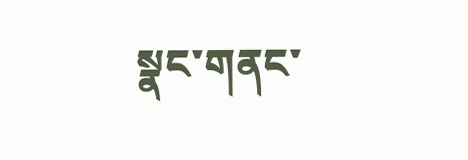སྣང་གནང་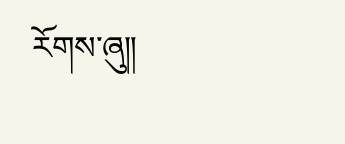རོགས་ཞུ༎